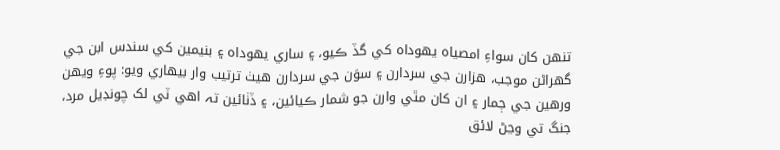تنهن کان سواءِ امصياہ يهوداہ کي گڏ ڪيو، ۽ ساري يهوداہ ۽ بنيمين کي سندس ابن جي گهراڻن موجب، هزارن جي سردارن ۽ سوَن جي سردارن هيٺ ترتيب وار بيهاري ويو: پوءِ ويهن ورهين جي ڄمار ۽ ان کان مٿي وارن جو شمار ڪيائين، ۽ ڏٺائين تہ اهي ٽي لک چونڊيل مرد، جنگ تي وڃڻ لائق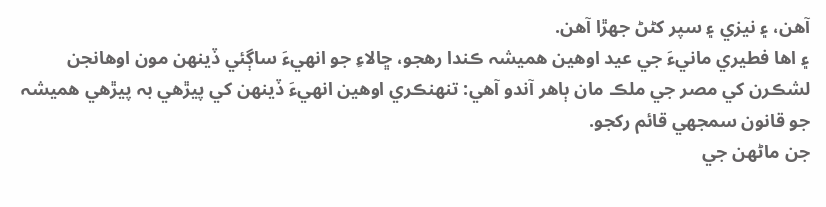آهن، ۽ نيزي ۽ سپر کڻڻ جهڙا آهن.
۽ اها فطيري مانيءَ جي عيد اوهين هميشہ ڪندا رهجو، ڇالاءِ جو انهيءَ ساڳئي ڏينهن مون اوهانجن لشڪرن کي مصر جي ملڪ مان ٻاهر آندو آهي: تنهنڪري اوهين انهيءَ ڏينهن کي پيڙهي بہ پيڙهي هميشہ جو قانون سمجهي قائم رکجو.
جن ماڻهن جي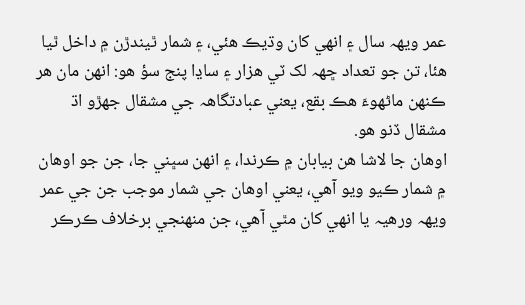عمر ويهہ سال ۽ انهي کان وڌيڪ هئي، ۽ شمار ٿيندڙن ۾ داخل ٿيا هئا، تن جو تعداد ڇهہ لک ٽي هزار ۽ ساڍا پنج سؤ هو: انهن مان هر ڪنهن ماڻهوءَ هڪ بقع، يعني عبادتگاهہ جي مشقال جهڙو اڌ مشقال ڏنو هو.
اوهان جا لاشا هن بيابان ۾ ڪرندا، ۽ انهن سڀني جا، جن جو اوهان ۾ شمار ڪيو ويو آهي، يعني اوهان جي شمار موجب جن جي عمر ويهہ ورهيہ يا انهي کان مٿي آهي، جن منهنجي برخلاف ڪرڪر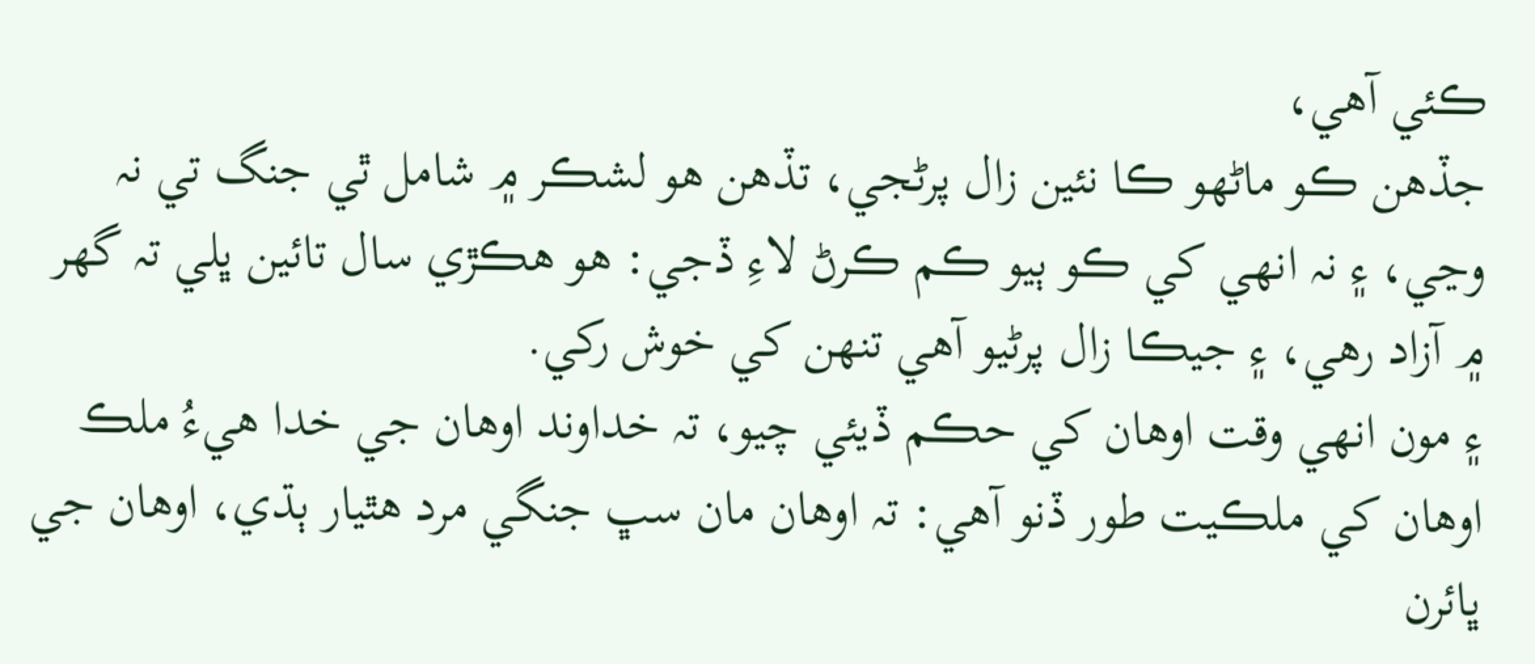ڪئي آهي،
جڏهن ڪو ماڻهو ڪا نئين زال پرڻجي، تڏهن هو لشڪر ۾ شامل ٿي جنگ تي نہ وڃي، ۽ نہ انهي کي ڪو ٻيو ڪم ڪرڻ لاءِ ڏجي: هو هڪڙي سال تائين ڀلي تہ گهر ۾ آزاد رهي، ۽ جيڪا زال پرڻيو آهي تنهن کي خوش رکي.
۽ مون انهي وقت اوهان کي حڪم ڏيئي چيو، تہ خداوند اوهان جي خدا هيءُ ملڪ اوهان کي ملڪيت طور ڏنو آهي: تہ اوهان مان سڀ جنگي مرد هٿيار ٻڌي، اوهان جي ڀائرن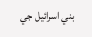بني اسرائيل جي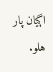اڳيان پار هلو.